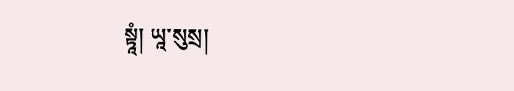སྟཱཾ། ཡཱ་སུསྲ།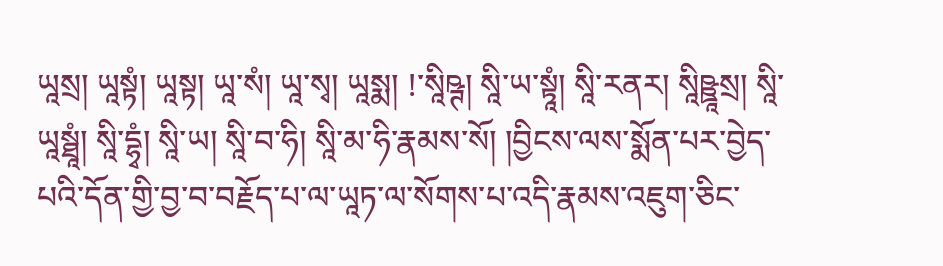ཡཱསྲ། ཡཱསྟཾ། ཡཱསྟ། ཡཱ་སཾ། ཡཱ་སྭ། ཡཱསྨ། !་སཱིཥྚ། སཱི་ཡ་སྟཱཾ། སཱི་རནར། སཱིཥྛཱསྲ། སཱི་ཡཱསྠཱཾ། སཱི་དྷྭཾ། སཱི་ཡ། སཱི་བ་ཧི། སཱི་མ་ཧི་རྣམས་སོ། །བྱིངས་ལས་སྨོན་པར་བྱེད་པའི་དོན་གྱི་བྱ་བ་བརྗོད་པ་ལ་ཡཱཏ་ལ་སོགས་པ་འདི་རྣམས་འཇུག་ཅིང་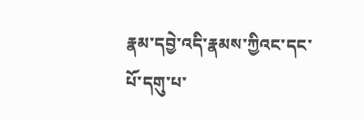རྣམ་དབྱེ་འདི་རྣམས་ཀྱིའང་དང་པོ་དགུ་པ་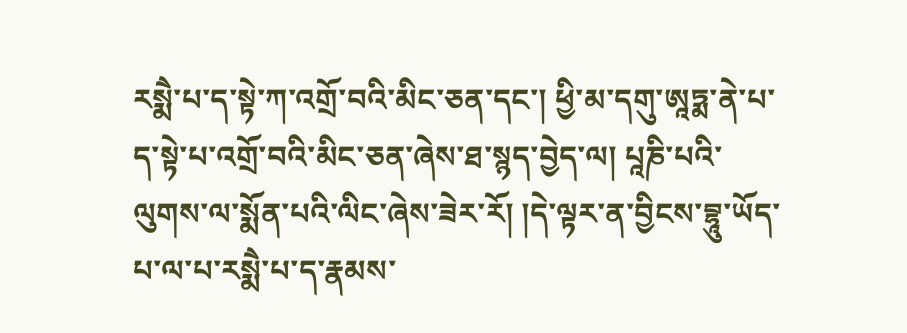རསྨཻ་པ་ད་སྟེ་ཀ་འགྲོ་བའི་མིང་ཅན་དང་། ཕྱི་མ་དགུ་ཨཱཏྨ་ནེ་པ་ད་སྟེ་པ་འགྲོ་བའི་མིང་ཅན་ཞེས་ཐ་སྙད་བྱེད་ལ། པཱཎི་པའི་ལུགས་ལ་སྨོན་པའི་ལིང་ཞེས་ཟེར་རོ། །དེ་ལྟར་ན་བྱིངས་བྷཱུ་ཡོད་པ་ལ་པ་རསྨཻ་པ་ད་རྣམས་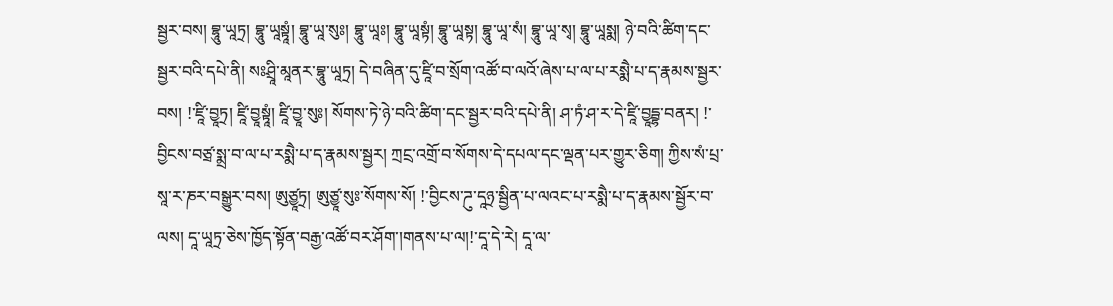སྦྱར་བས། བྷཱུ་ཡཱཏྲ། བྷཱུ་ཡཱསྟཱཾ། བྷཱུ་ཡཱ་སུཿ། བྷཱུ་ཡཱཿ། བྷཱུ་ཡཱསྟཾ། བྷཱུ་ཡཱསྟ། བྷཱུ་ཡཱ་སཾ། བྷཱུ་ཡཱ་སྭ། བྷཱུ་ཡཱསྨ། ཉེ་བའི་ཚིག་དང་སྦྱར་བའི་དཔེ་ནི། སཿཤྲཱི་མཱནར་བྷཱུ་ཡཱཏྲ། དེ་བཞིན་དུ་ཛཱི་བ་སྲོག་འཚོ་བ་ལའོ་ཞེས་པ་ལ་པ་རསྨཻ་པ་ད་རྣམས་སྦྱར་བས། !་ཛཱི་བྱཱཏྲ། ཛཱི་བྱཱསྟཱཾ། ཛཱི་བྱཱ་སུཿ། སོགས་ཏེ་ཉེ་བའི་ཚིག་དང་སྦྱར་བའི་དཔེ་ནི། ཤ་ཏཾ་ཤ་ར་དེ་ཛཱི་བྱཱདྦྷ་བནར། !་བྱིངས་བཙྲ་སྨྲ་བ་ལ་པ་རསྨཻ་པ་ད་རྣམས་སྦྱར། ཀྲངྲ་འགྲོ་བ་སོགས་དེ་དཔལ་དང་ལྡན་པར་གྱུར་ཅིག། ཀྱིས་སཾ་པྲ་སཱ་ར་ཎར་བསྒྱུར་བས། ཨུཙྱཱཏྲ། ཨུཙྱཱ་སུཿ་སོགས་སོ། !་བྱིངས་ཌུ་དཱཉྲ་སྦྱིན་པ་ལའང་པ་རསྨཻ་པ་ད་རྣམས་སྦྱོར་བ་ལས། དཱ་ཡཱཏྲ་ཅེས་ཁྱོད་སྟོན་བརྒྱ་འཚོ་བར་ཤོག་།གནས་པ་ལ།!་དཱ་དེ་རེ། དཱ་ལ་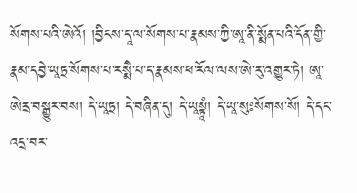སོགས་པའི་ཨེའོ། །བྱིངས་དཱ་ལ་སོགས་པ་རྣམས་ཀྱི་ཨཱ་ནི་སྨོན་པའི་དོན་གྱི་རྣམ་དབྱེ་ཡཱཏྲ་སོགས་པ་རསྨཻ་པ་ད་རྣམས་ཕ་རོལ་ལས་ཨེ་རུ་འགྱུར་ཏེ། ཨཱ་ཨེརྲ་བསྒྱུར་བས། དེ་ཡཱཏྲ། དེ་བཞིན་དུ། དེ་ཡཱསྟཱཾ། དེ་ཡཱ་སུཿསོགས་སོ། དེ་དང་འདྲ་བར་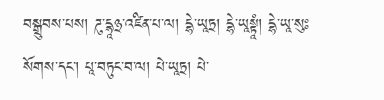བསྒྲུབས་པས། ཌུ་དྷཱཉྲ་འཛིན་པ་ལ། དྷེ་ཡཱཏྲ། དྷེ་ཡཱསྟཱཾ། དྷེ་ཡཱ་སུཿསོགས་དང་། པཱ་བཏུང་བ་ལ། པེ་ཡཱཏྲ། པེ་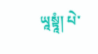ཡཱསྟཱཾ། པེ་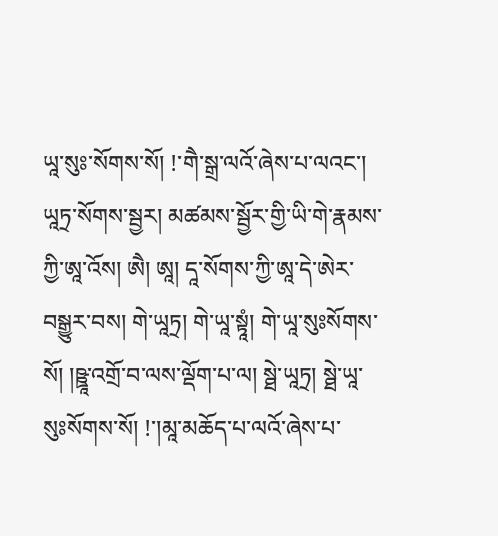ཡཱ་སུཿ་སོགས་སོ། !་གཻ་སྒྲ་ལའོ་ཞེས་པ་ལའང་། ཡཱཏྲ་སོགས་སྦྱར། མཚམས་སྦྱོར་གྱི་ཡི་གེ་རྣམས་ཀྱི་ཨཱ་འོས། ཨཻ། ཨཱ། དཱ་སོགས་ཀྱི་ཨཱ་དེ་ཨེར་བསྒྱུར་བས། གེ་ཡཱཏྲ། གེ་ཡཱ་སྟཱཾ། གེ་ཡཱ་སུཿསོགས་སོ། །ཥྛཱ་འགྲོ་བ་ལས་ལྡོག་པ་ལ། སྠེ་ཡཱཏྲ། སྠེ་ཡཱ་སུཿསོགས་སོ། !་།མཱ་མཆོད་པ་ལའོ་ཞེས་པ་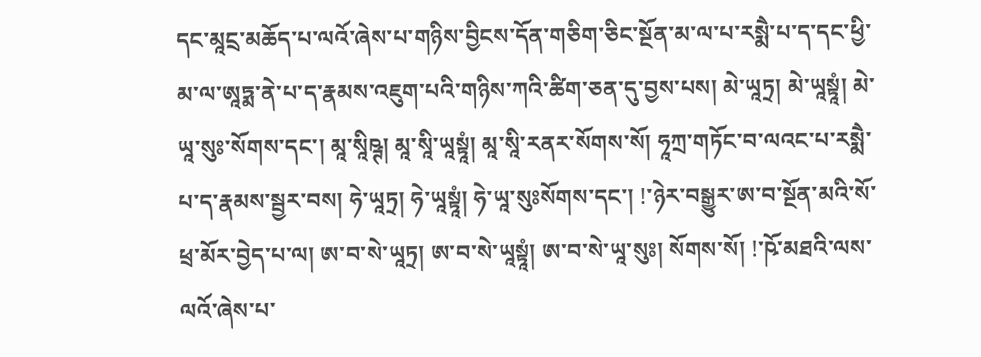དང་མཱངྲ་མཆོད་པ་ལའོ་ཞེས་པ་གཉིས་བྱིངས་དོན་གཅིག་ཅིང་སྔོན་མ་ལ་པ་རསྨཻ་པ་ད་དང་ཕྱི་མ་ལ་ཨཱཏྨ་ནེ་པ་ད་རྣམས་འཇུག་པའི་གཉིས་ཀའི་ཚིག་ཅན་དུ་བྱས་པས། མེ་ཡཱཏྲ། མེ་ཡཱསྟཱཾ། མེ་ཡཱ་སུཿ་སོགས་དང་། མཱ་སཱིཥྚ། མཱ་སཱི་ཡཱསྟཱཾ། མཱ་སཱི་རནར་སོགས་སོ། ཧཱཀྲ་གཏོང་བ་ལའང་པ་རསྨཻ་པ་ད་རྣམས་སྦྱར་བས། ཧེ་ཡཱཏྲ། ཧེ་ཡཱསྟཱཾ། ཧེ་ཡཱ་སུཿསོགས་དང་། !་ཉེར་བསྒྱུར་ཨ་བ་སྔོན་མའི་སོ་ཕྲ་མོར་བྱེད་པ་ལ། ཨ་བ་སེ་ཡཱཏྲ། ཨ་བ་སེ་ཡཱསྟཱཾ། ཨ་བ་སེ་ཡཱ་སུཿ། སོགས་སོ། !་ཥོ་མཐའི་ལས་ལའོ་ཞེས་པ་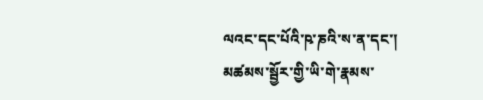ལའང་དང་པོའི་ཥ་ཎའི་ས་ན་དང་། མཚམས་སྦྱོར་གྱི་ཡི་གེ་རྣམས་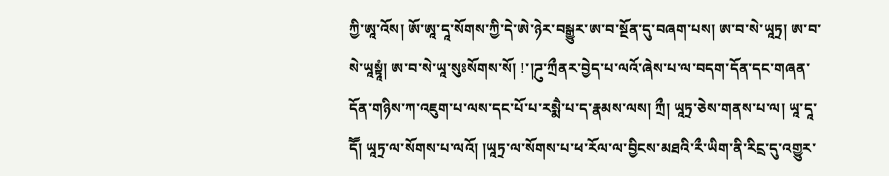ཀྱི་ཨཱ་འོས། ཨོ་ཨཱ་དཱ་སོགས་ཀྱི་དེ་ཨེ་ཉེར་བསྒྱུར་ཨ་བ་སྔོན་དུ་བཞག་པས། ཨ་བ་སེ་ཡཱཏྲ། ཨ་བ་སེ་ཡཱསྟཱཾ། ཨ་བ་སེ་ཡཱ་སུཿསོགས་སོ། !་།ཌུ་ཀྲྀནར་བྱེད་པ་ལའོ་ཞེས་པ་ལ་བདག་དོན་དང་གཞན་དོན་གཉིས་ཀ་འཇུག་པ་ལས་དང་པོ་པ་རསྨཻ་པ་ད་རྣམས་ལས། ཀྲྀ། ཡཱཏྲ་ཅེས་གནས་པ་ལ། ཡཱ་དཱ་དཽ། ཡཱཏྲ་ལ་སོགས་པ་ལའོ། །ཡཱཏྲ་ལ་སོགས་པ་ཕ་རོལ་ལ་བྱིངས་མཐའི་རྀ་ཡིག་ནི་རིངྲ་དུ་འགྱུར་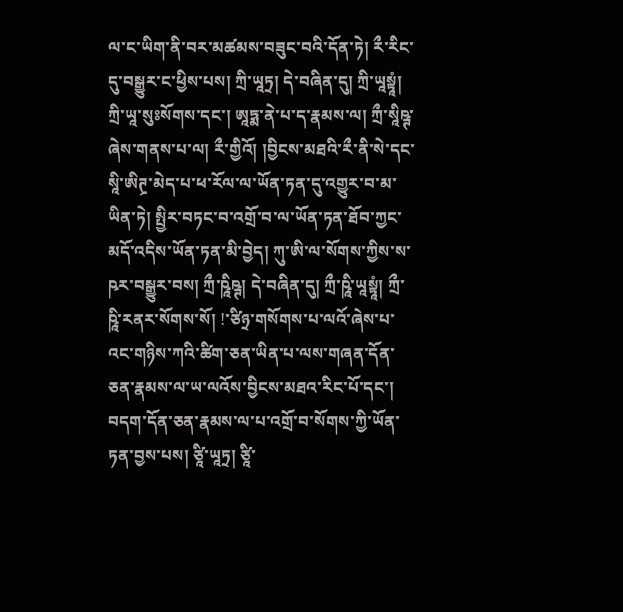ལ་ང་ཡིག་ནི་བར་མཚམས་བཟུང་བའི་དོན་ཏེ། རྀ་རིང་དུ་བསྒྱུར་ང་ཕྱིས་པས། ཀྲི་ཡཱཏྲ། དེ་བཞིན་དུ། ཀྲི་ཡཱསྟཱཾ། ཀྲི་ཡཱ་སུཿསོགས་དང་། ཨཱཏྨ་ནེ་པ་ད་རྣམས་ལ། ཀྲྀ་སཱིཥྚ་ཞེས་གནས་པ་ལ། རྀ་གྱིའོ། །བྱིངས་མཐའི་རྀ་ནི་སེ་དང་སཱི་ཨིཊྲ་མེད་པ་ཕ་རོལ་ལ་ཡོན་ཏན་དུ་འགྱུར་བ་མ་ཡིན་ཏེ། སྤྱིར་བཏང་བ་འགྲོ་བ་ལ་ཡོན་ཏན་ཐོབ་ཀྱང་མདོ་འདིས་ཡོན་ཏན་མི་བྱེད། ཀུ་ཨི་ལ་སོགས་ཀྱིས་ས་ཥར་བསྒྱུར་བས། ཀྲྀ་ཥཱིཥྚ། དེ་བཞིན་དུ། ཀྲྀ་ཥཱི་ཡཱསྟཱཾ། ཀྲྀ་ཥཱི་རནར་སོགས་སོ། !་ཙིཉྲ་གསོགས་པ་ལའོ་ཞེས་པ་འང་གཉིས་ཀའི་ཚིག་ཅན་ཡིན་པ་ལས་གཞན་དོན་ཅན་རྣམས་ལ་ཡ་ལའོས་བྱིངས་མཐའ་རིང་པོ་དང་། བདག་དོན་ཅན་རྣམས་ལ་པ་འགྲོ་བ་སོགས་ཀྱི་ཡོན་ཏན་བྱས་པས། ཙཱི་ཡཱཏྲ། ཙཱི་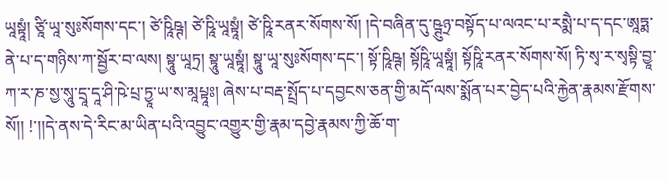ཡཱསྟཱཾ། ཙཱི་ཡཱ་སུཿསོགས་དང་། ཙེ་ཥཱིཥྚ། ཙེ་ཥཱི་ཡཱསྟཱཾ། ཙེ་ཥཱི་རནར་སོགས་སོ། །དེ་བཞིན་དུ་ཥྚུཉྲ་བསྟོད་པ་ལའང་པ་རསྨཻ་པ་ད་དང་ཨཱཏྨ་ནེ་པ་ད་གཉིས་ཀ་སྦྱོར་བ་ལས། སྟཱུ་ཡཱཏྲ། སྟཱུ་ཡཱསྟཱཾ། སྟཱུ་ཡཱ་སུཿསོགས་དང་། སྟོ་ཥཱིཥྚ། སྟོཥཱི་ཡཱསྟཱཾ། སྟོཥཱི་རནར་སོགས་སོ། ཏི་སྭ་ར་སྭསྟི་བྱཱ་ཀ་ར་ཎ་སྱ་སཱུ་དྲཱ་དཱ་ཤི་ཥེ་པྲ་ཏྱཱ་ཡ་ས་མཱཔྟཱཿ། ཞེས་པ་བརྡ་སྤྲོད་པ་དབྱངས་ཅན་གྱི་མདོ་ལས་སྨོན་པར་བྱེད་པའི་རྐྱེན་རྣམས་རྫོགས་སོ།། !་།།དེ་ནས་དེ་རིང་མ་ཡིན་པའི་འབྱུང་འགྱུར་གྱི་རྣམ་དབྱེ་རྣམས་ཀྱི་ཆོ་ག་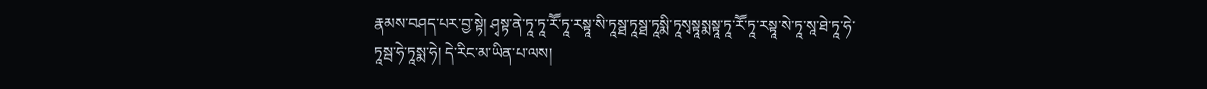རྣམས་བཤད་པར་བྱ་སྟེ། ཤྭསྟ་ནེ་ཏཱ་ཏཱ་རཽ་ཏཱ་རསྟཱ་སི་ཏཱསྠ་ཏཱསྠ་ཏཱསྨི་ཏཱསྭསྟཱསྨསྟཱ་ཏཱ་རཽ་ཏཱ་རསྟཱ་སེ་ཏཱ་སཱ་ཐེ་ཏཱ་ཧེ་ཏཱསྦ་ཧེ་ཏཱསྨ་ཧེ། དེ་རིང་མ་ཡིན་པ་ལས།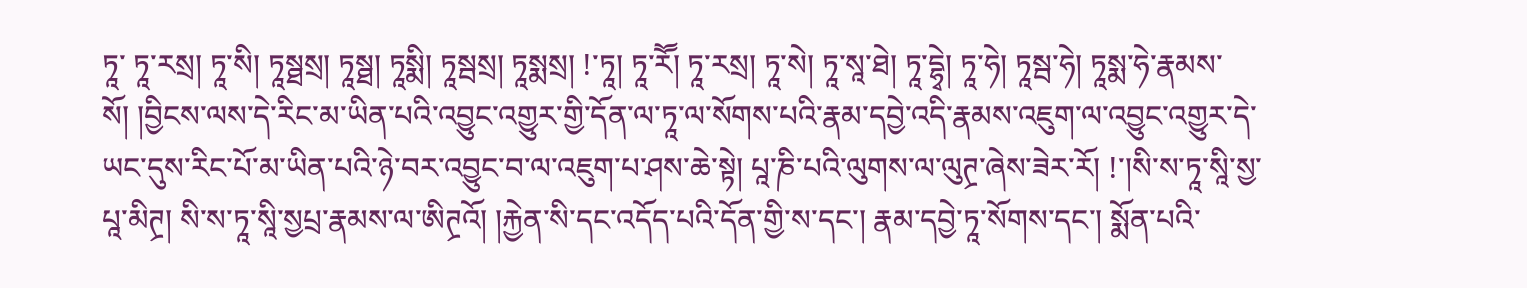ཏཱ་ ཏཱ་རསྲ། ཏཱ་སི། ཏཱསྠསྲ། ཏཱསྠ། ཏཱསྨི། ཏཱསྦསྲ། ཏཱསྨསྲ། !་ཏཱ། ཏཱ་རཽ། ཏཱ་རསྲ། ཏཱ་སེ། ཏཱ་སཱ་ཐེ། ཏཱ་དྷྭེ། ཏཱ་ཧེ། ཏཱསྦ་ཧེ། ཏཱསྨ་ཧེ་རྣམས་སོ། །བྱིངས་ལས་དེ་རིང་མ་ཡིན་པའི་འབྱུང་འགྱུར་གྱི་དོན་ལ་ཏཱ་ལ་སོགས་པའི་རྣམ་དབྱེ་འདི་རྣམས་འཇུག་ལ་འབྱུང་འགྱུར་དེ་ཡང་དུས་རིང་པོ་མ་ཡིན་པའི་ཉེ་བར་འབྱུང་བ་ལ་འཇུག་པ་ཤས་ཆེ་སྟེ། པཱ་ཎི་པའི་ལུགས་ལ་ལུཊྲ་ཞེས་ཟེར་རོ། !་།སི་ས་ཏཱ་སཱི་སྱ་པཱ་མིཊྲ། སི་ས་ཏཱ་སཱི་སྱཔྲ་རྣམས་ལ་ཨིཊྲའོ། །རྐྱེན་སི་དང་འདོད་པའི་དོན་གྱི་ས་དང་། རྣམ་དབྱེ་ཏཱ་སོགས་དང་། སྨོན་པའི་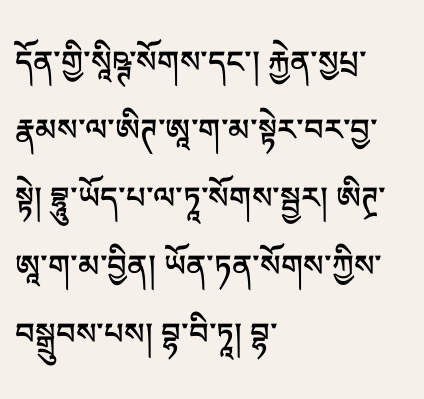དོན་གྱི་སཱིཥྚ་སོགས་དང་། རྐྱེན་སྱཔྲ་རྣམས་ལ་ཨིཊ་ཨཱ་ག་མ་སྟེར་བར་བྱ་སྟེ། བྷཱུ་ཡོད་པ་ལ་ཏཱ་སོགས་སྦྱར། ཨིཊྲ་ཨཱ་ག་མ་བྱིན། ཡོན་ཏན་སོགས་ཀྱིས་བསྒྲུབས་པས། བྷ་བི་ཏཱ། བྷ་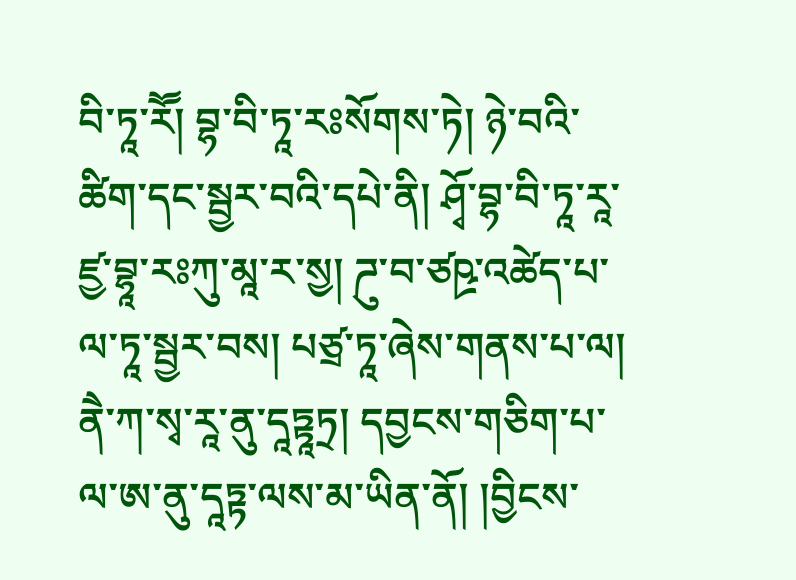བི་ཏཱ་རཽ། བྷ་བི་ཏཱ་རཿསོགས་ཏེ། ཉེ་བའི་ཚིག་དང་སྦྱར་བའི་དཔེ་ནི། ཤྭོ་བྷ་བི་ཏཱ་རཱ་ཛྱ་བྷཱ་རཿཀུ་མཱ་ར་སྱ། ཌུ་བ་ཙཥྲ་འཚེད་པ་ལ་ཏཱ་སྦྱར་བས། པཙྲ་ཏཱ་ཞེས་གནས་པ་ལ། ནཻ་ཀ་སྭ་རཱ་ནུ་དཱཏྟཱཏྲ། དབྱངས་གཅིག་པ་ལ་ཨ་ནུ་དཱཏྟ་ལས་མ་ཡིན་ནོ། །བྱིངས་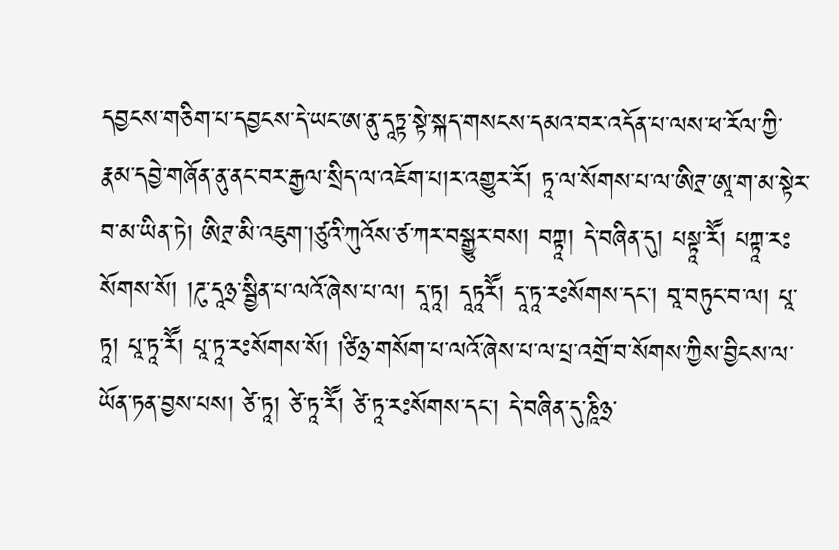དབྱངས་གཅིག་པ་དབྱངས་དེ་ཡང་ཨ་ནུ་དཱཏྟ་སྟེ་སྐད་གསངས་དམའ་བར་འདོན་པ་ལས་ཕ་རོལ་ཀྱི་རྣམ་དབྱེ་གཞོན་ནུ་ནང་བར་རྒྱལ་སྲིད་ལ་འཇོག་པ།ར་འགྱུར་རོ། ཏཱ་ལ་སོགས་པ་ལ་ཨིཊྲ་ཨཱ་ག་མ་སྟེར་བ་མ་ཡིན་ཏེ། ཨིཊྲ་མི་འཇུག་།ཙུའི་ཀུའོས་ཙ་ཀར་བསྒྱུར་བས། བཀྟཱ། དེ་བཞིན་དུ། པསྟཱ་རཽ། པཀྟཱ་རཿསོགས་སོ། །ཌུ་དཱཉྲ་སྦྱིན་པ་ལའོ་ཞེས་པ་ལ། དཱ་ཏཱ། དཱཏཱརཽ། དཱ་ཏཱ་རཿསོགས་དང་། བཱ་བཏུང་བ་ལ། པཱ་ཏཱ། པཱ་ཏཱ་རཽ། པཱ་ཏཱ་རཿསོགས་སོ། །ཙིཉྲ་གསོག་པ་ལའོ་ཞེས་པ་ལ་པྲ་འགྲོ་བ་སོགས་ཀྱིས་བྱིངས་ལ་ཡོན་ཏན་བྱས་པས། ཙེ་ཏཱ། ཙེ་ཏཱ་རཽ། ཙེ་ཏཱ་རཿསོགས་དང་། དེ་བཞིན་དུ་ཎཱིཉྲ་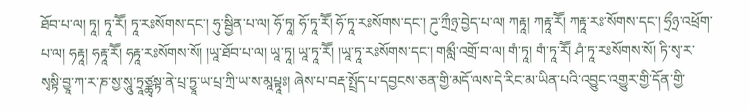ཐོབ་པ་ལ། ཏཱ། ཏཱ་རཽ། ཏཱ་རཿསོགས་དང་། ཧུ་སྦྱིན་པ་ལ། ཧོ་ཏཱ། ཧོ་ཏཱ་ཪཽ། ཧོ་ཏཱ་རཿསོགས་དང་། ཌུ་ཀྲྀཉྲ་བྱེད་པ་ལ། ཀརྟཱ། ཀརྟཱ་རཽ། ཀརྟཱ་རཿ་སོགས་དང་། ཧྲྀཉྲ་འཕྲོག་པ་ལ། ཧརྟཱ། ཧརྟཱ་རཽ། ཧརྟཱ་རཿསོགས་སོ། །ཡཱ་ཐོབ་པ་ལ། ཡཱ་ཏཱ། ཡཱ་ཏཱ་རཽ། །ཡཱ་ཏཱ་རཿསོགས་དང་། གམླྀ་འགྲོ་བ་ལ། གཾ་ཏཱ། གཾ་ཏཱ་རཽ། ཤཾ་ཏཱ་རཿསོགས་སོ། ཏི་སྭ་ར་སྭསྟི་བྱཱ་ཀ་ར་ཎ་སྱ་སཱུ་ཏྲཱཙྪྭསྟ་ནེ་པྲ་ཏྱཱ་ཡ་པྲ་ཀྲི་ཡ་ས་མཱཔྟཱཿ། ཞེས་པ་བརྡ་སྤྲོད་པ་དབྱངས་ཅན་གྱི་མདོ་ལས་དེ་རིང་མ་ཡིན་པའི་འབྱུང་འགྱུར་གྱི་དོན་གྱི་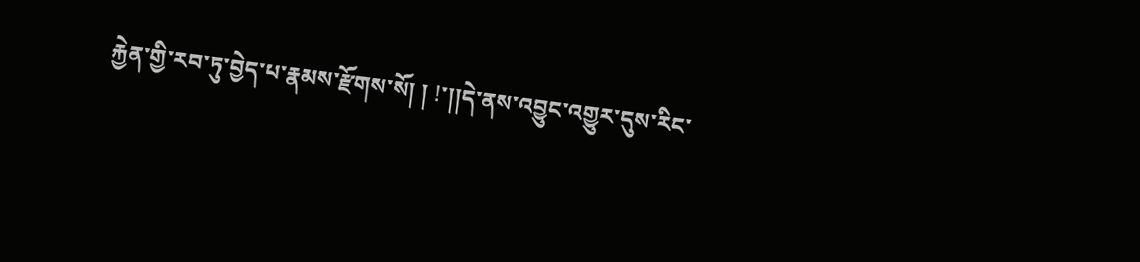རྐྱེན་གྱི་རབ་ཏུ་བྱེད་པ་རྣམས་རྫོགས་སོ། ། !་།།དེ་ནས་འབྱུང་འགྱུར་དུས་རིང་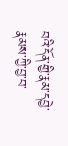བའི་དོན་གྱི་རྣམ་དབྱེ་རྣམས་ཀྱི་བྱ་བ་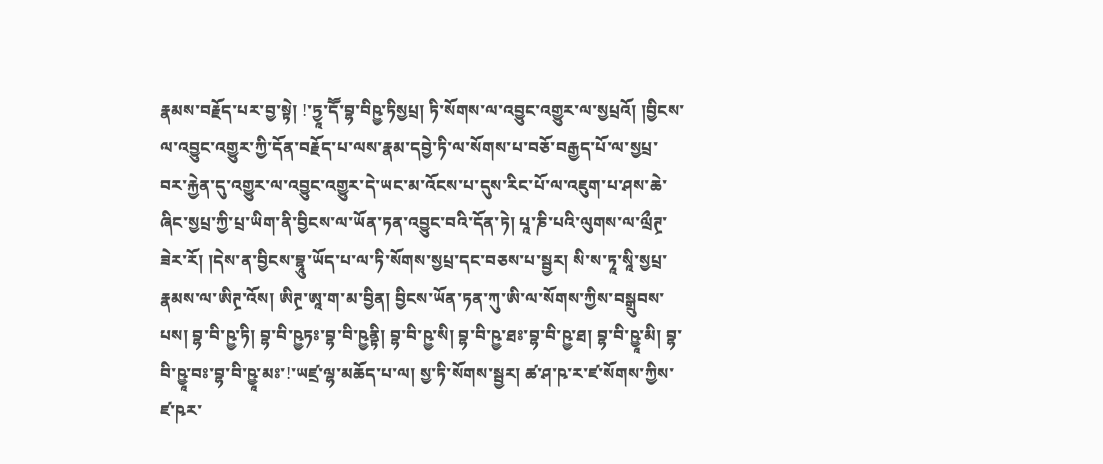རྣམས་བརྗོད་པར་བྱ་སྟེ། !་ཏྱཱ་དཽ་བྷ་བིཥྱ་ཏིསྱཔྲ། ཏི་སོགས་ལ་འབྱུང་འགྱུར་ལ་སྱཔྲའོ། །བྱིངས་ལ་འབྱུང་འགྱུར་ཀྱི་དོན་བརྗོད་པ་ལས་རྣམ་དབྱེ་ཏི་ལ་སོགས་པ་བཅོ་བརྒྱད་པོ་ལ་སྱཔྲ་བར་རྐྱེན་དུ་འགྱུར་ལ་འབྱུང་འགྱུར་དེ་ཡང་མ་འོངས་པ་དུས་རིང་པོ་ལ་འཇུག་པ་ཤས་ཆེ་ཞིང་སྱཔྲ་ཀྱི་པྲ་ཡིག་ནི་བྱིངས་ལ་ཡོན་ཏན་འབྱུང་བའི་དོན་ཏེ། པཱ་ཎི་པའི་ལུགས་ལ་ལྲྀཊྲ་ཟེར་རོ། །དེས་ན་བྱིངས་བྷཱུ་ཡོད་པ་ལ་ཏི་སོགས་སྱཔྲ་དང་བཅས་པ་སྦྱར། སི་ས་ཏཱ་སཱི་སྱཔྲ་རྣམས་ལ་ཨིཊྲ་འོས། ཨིཊྲ་ཨཱ་ག་མ་བྱིན། བྱིངས་ཡོན་ཏན་ཀུ་ཨི་ལ་སོགས་ཀྱིས་བསྒྲུབས་པས། བྷ་བི་ཥྱ་ཏི། བྷ་བི་ཥྱཏཿ་བྷ་བི་ཥྱནྟི། བྷ་བི་ཥྱ་སི། བྷ་བི་ཥྱ་ཐཿ་བྷ་བི་ཥྱ་ཐ། བྷ་བི་ཥྱཱ་མི། བྷ་བི་ཥྱཱ་བཿ་བྷ་བི་ཥྱཱ་མཿ་!་ཡཛྲ་ལྷ་མཆོད་པ་ལ། སྱ་ཏི་སོགས་སྦྱར། ཚ་ཤ་ཥ་ར་ཛ་སོགས་ཀྱིས་ཛ་ཥར་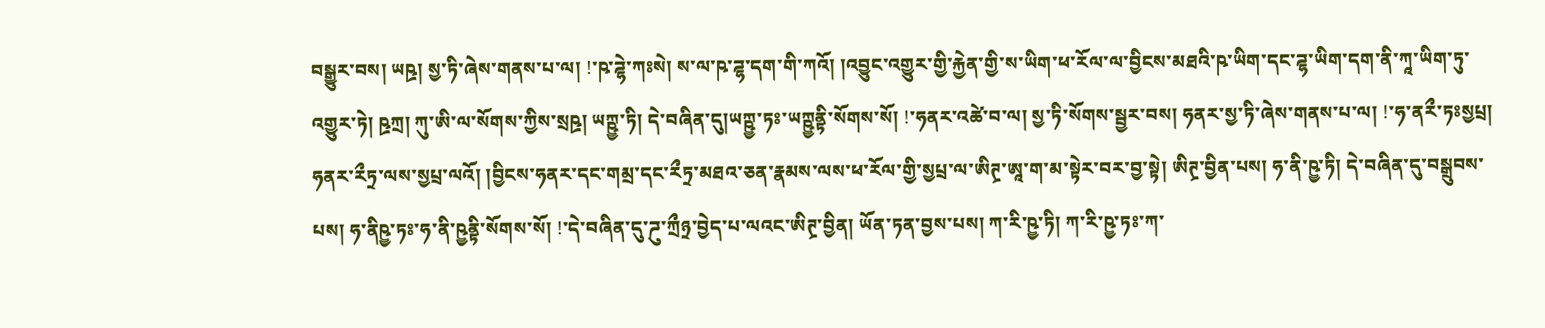བསྒྱུར་བས། ཡཥྲ། སྱ་ཏི་ཞེས་གནས་པ་ལ། !་ཥ་ཌྷེ་ཀཿསེ། ས་ལ་ཥ་ཌྷ་དག་གི་ཀའོ། །འབྱུང་འགྱུར་གྱི་རྐྱེན་གྱི་ས་ཡིག་ཕ་རོལ་ལ་བྱིངས་མཐའི་ཥ་ཡིག་དང་ཌྷ་ཡིག་དག་ནི་ཀཱ་ཡིག་ཏུ་འགྱུར་ཏེ། ཥྲཀྲ། ཀུ་ཨི་ལ་སོགས་ཀྱིས་སྲཥྲ། ཡཀྵྱ་ཏི། དེ་བཞིན་དུ།ཡཀྵྱ་ཏཿ་ཡཀྵྱནྟི་སོགས་སོ། !་ཧནར་འཚེ་བ་ལ། སྱ་ཏི་སོགས་སྦྱར་བས། ཧནར་སྱ་ཏི་ཞེས་གནས་པ་ལ། !་ཧ་ནརྀ་ཏཿསྱཔྲ། ཧནར་རྀཏྲ་ལས་སྱཔྲ་ལའོ། །བྱིངས་ཧནར་དང་གམྲ་དང་རྀཏྲ་མཐའ་ཅན་རྣམས་ལས་ཕ་རོལ་གྱི་སྱཔྲ་ལ་ཨིཊྲ་ཨཱ་ག་མ་སྟེར་བར་བྱ་སྟེ། ཨིཊྲ་བྱིན་པས། ཧ་ནི་ཥྱ་ཏི། དེ་བཞིན་དུ་བསྒྲུབས་པས། ཧ་ནིཥྱ་ཏཿ་ཧ་ནི་ཥྱནྟི་སོགས་སོ། !་དེ་བཞིན་དུ་ཌུ་ཀྲྀཉྲ་བྱེད་པ་ལའང་ཨིཊྲ་བྱིན། ཡོན་ཏན་བྱས་པས། ཀ་རི་ཥྱ་ཏི། ཀ་རི་ཥྱ་ཏཿ་ཀ་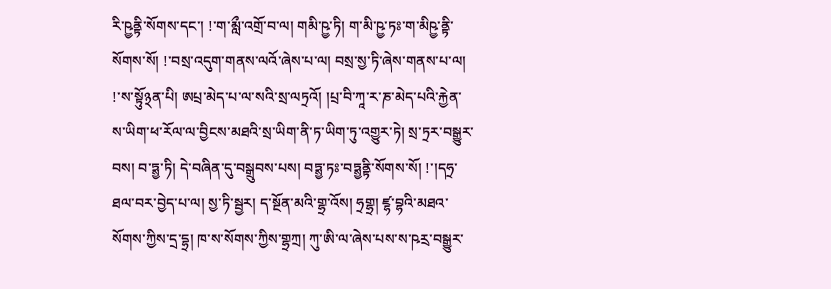རི་ཥྱནྟི་སོགས་དང་། !་ག་མླྀ་འགྲོ་བ་ལ། གམི་ཥྱ་ཏི། ག་མི་ཥྱ་ཏཿ་ག་མིཥྱ་ནྟི་སོགས་སོ། !་བསྲ་འདུག་གནས་ལའོ་ཞེས་པ་ལ། བསྲ་སྱ་ཏི་ཞེས་གནས་པ་ལ། !་ས་སྟོུ྅ན་པི། ཨཔྲ་མེད་པ་ལ་སའི་སྲ་ལཏྲའོ། །པྲ་བི་ཀཱ་ར་ཎ་མེད་པའི་རྐྱེན་ས་ཡིག་ཕ་རོལ་ལ་བྱིངས་མཐའི་སྲ་ཡིག་ནི་ཏ་ཡིག་ཏུ་འགྱུར་ཏེ། སྲ་ཏྲར་བསྒྱུར་བས། བ་ཏྶྱ་ཏི། དེ་བཞིན་དུ་བསྒྲུབས་པས། བཏྶྱ་ཏཿ་བཏྶྱནྟི་སོགས་སོ། !་།དཧྲ་ཐལ་བར་བྱེད་པ་ལ། སྱ་ཏི་སྦྱར། ད་སྔོན་མའི་གྷྲ་འོས། ཧྲགྷྲ། ཛྷ་བྷའི་མཐའ་སོགས་ཀྱིས་དྲ་དྷྲ། ཁ་ས་སོགས་ཀྱིས་གྷྲཀྲ། ཀུ་ཨི་ལ་ཞེས་པས་ས་ཥརྲ་བསྒྱུར་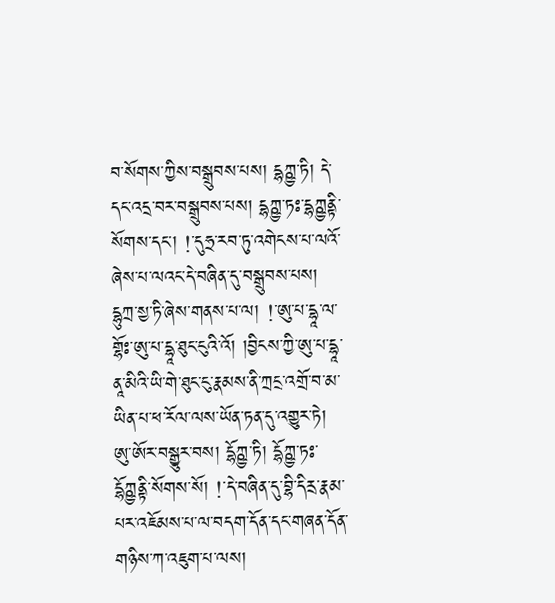བ་སོགས་ཀྱིས་བསྒྲུབས་པས། དྷཀྵྱ་ཏི། དེ་དང་འདྲ་བར་བསྒྲུབས་པས། དྷཀྵྱ་ཏཿ་དྷཀྵྱནྟི་སོགས་དང་། !་དུཧྲ་རབ་ཏུ་འགེངས་པ་ལའོ་ཞེས་པ་ལའང་དེ་བཞིན་དུ་བསྒྲུབས་པས། དྷུཀྲ་སྱ་ཏི་ཞེས་གནས་པ་ལ། !་ཨུ་པ་དྷཱ་ལ་གྷོཿ་ཨུ་པ་དྷཱ་ཐུང་ངུའི་འོ། །བྱིངས་ཀྱི་ཨུ་པ་དྷཱ་ནཱ་མིའི་ཡི་གེ་ཐུང་ངུ་རྣམས་ནི་ཀྲངྲ་འགྲོ་བ་མ་ཡིན་པ་ཕ་རོལ་ལས་ཡོན་ཏན་དུ་འགྱུར་ཏེ། ཨུ་ཨོར་བསྒྱུར་བས། དྷོཀྵྱ་ཏི། དྷོཀྵྱ་ཏཿ་དྷོཀྵྱནྟི་སོགས་སོ། !་དེ་བཞིན་དུ་བྷི་དིརྲ་རྣམ་པར་འཇོམས་པ་ལ་བདག་དོན་དང་གཞན་དོན་གཉིས་ཀ་འཇུག་པ་ལས།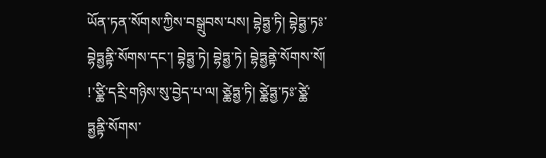ཡོན་ཏན་སོགས་ཀྱིས་བསྒྲུབས་པས། བྷེཏྶྱ་ཏི། བྷེཏྶྱ་ཏཿ་བྷེཏྶྱནྟི་སོགས་དང་། བྷེཏྶྱ་ཏེ། བྷེཏྶྱ་ཏེ། བྷེཏྶྱནྟེ་སོགས་སོ། !་ཙྪི་དརྲི་གཉིས་སུ་བྱེད་པ་ལ། ཙྪེཏྶྱ་ཏི། ཙྪེཏྶྱ་ཏཿ་ཙྪེ་ཏྶྱནྟི་སོགས་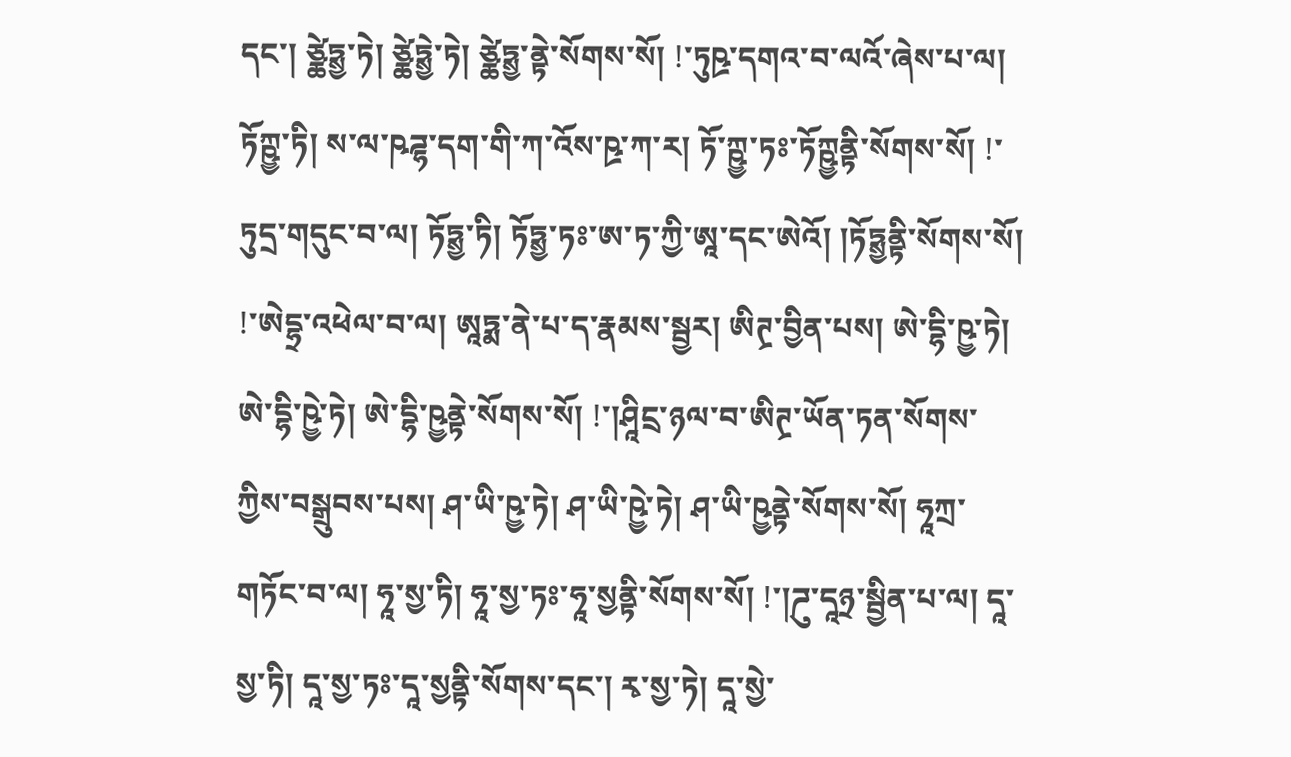དང་། ཙྪེཏྶྱ་ཏེ། ཙྪེཏྶྱེ་ཏེ། ཙྪེཏྶྱ་ནྟེ་སོགས་སོ། !་ཏུཥྲ་དགའ་བ་ལའོ་ཞེས་པ་ལ། ཏོཀྵྱ་ཏི། ས་ལ་ཥཌྷ་དག་གི་ཀ་འོས་ཥྲ་ཀ་ར། ཏོ་ཀྵྱ་ཏཿ་ཏོཀྵྱནྟི་སོགས་སོ། !་ཏུདྲ་གདུང་བ་ལ། ཏོཏྶྱ་ཏི། ཏོཏྶྱ་ཏཿ་ཨ་ཏ་ཀྱི་ཨཱ་དང་ཨེའོ། །ཏོཏྶྱནྟི་སོགས་སོ། !་ཨེདྷྲ་འཕེལ་བ་ལ། ཨཱཏྨ་ནེ་པ་ད་རྣམས་སྦྱར། ཨིཊྲ་བྱིན་པས། ཨེ་དྷི་ཥྱ་ཏེ། ཨེ་དྷི་ཥྱེ་ཏེ། ཨེ་དྷི་ཥྱནྟེ་སོགས་སོ། !་།ཤཱིངྲ་ཉལ་བ་ཨིཊྲ་ཡོན་ཏན་སོགས་ཀྱིས་བསྒྲུབས་པས། ཤ་ཡི་ཥྱ་ཏེ། ཤ་ཡི་ཥྱེ་ཏེ། ཤ་ཡི་ཥྱནྟེ་སོགས་སོ། ཧཱཀྲ་གཏོང་བ་ལ། ཧཱ་སྱ་ཏི། ཧཱ་སྱ་ཏཿ་ཧཱ་སྱནྟི་སོགས་སོ། !་།ཌུ་དཱཉྲ་སྦྱིན་པ་ལ། དཱ་སྱ་ཏི། དཱ་སྱ་ཏཿ་དཱ་སྱནྟི་སོགས་དང་། རྭ་སྱ་ཏེ། དཱ་སྱེ་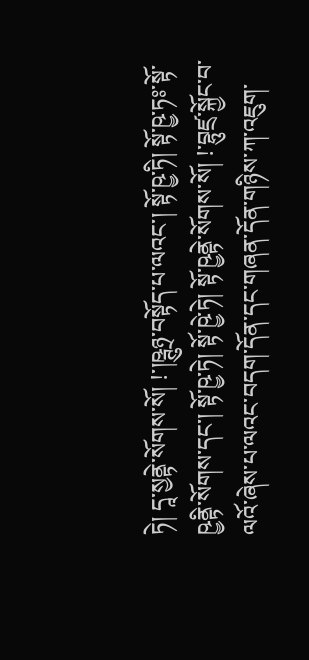ཏེ། དཱ་སྱནྟེ་སོགས་སོ། !་།ཥྚུཉྲ་བསྟོད་པ་ལའང་། སྟོ་ཥྱ་ཏི། སྟོ་ཥྱ་ཏཿ་སྟོ་ཥྱནྟི་སོགས་དང་། སྟོ་ཥྱ་ཏེ། སྟོ་ཥྱེ་ཏེ། སྟོ་ཥྱནྟེ་སོགས་སོ། !་བྷུཛྲ་སྐྱོང་བ་ལའོ་ཞེས་པ་ལའང་བདག་དོན་དང་གཞན་དོན་གཉིས་ཀ་འཇུག་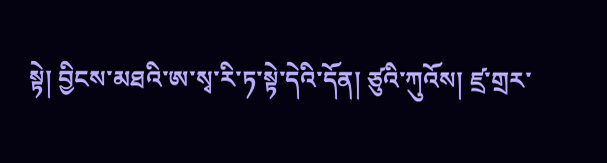སྟེ། བྱིངས་མཐའི་ཨ་སྭ་རི་ཏ་སྟེ་དེའི་དོན། ཙུའི་ཀུའོས། ཛྲ་གྲར་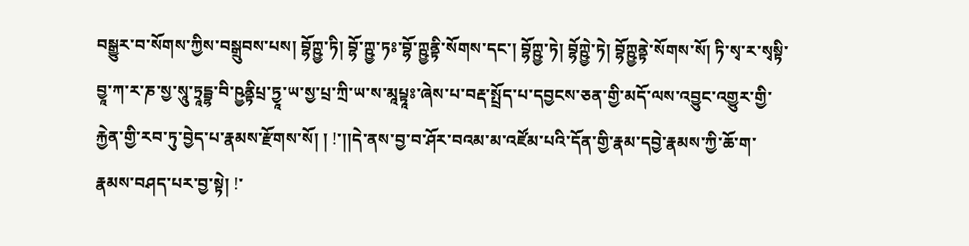བསྒྱུར་བ་སོགས་ཀྱིས་བསྒྲུབས་པས། བྷོཀྵྱ་ཏི། བྷོ་ཀྵྱ་ཏཿ་བྷོ་ཀྵྱནྟི་སོགས་དང་། བྷོཀྵྱ་ཏེ། བྷོཀྵྱེ་ཏེ། བྷོཀྵྱནྟེ་སོགས་སོ། ཏི་སྭ་ར་སྭསྟི་བྱཱ་ཀ་ར་ཎ་སྱ་སཱུ་ཏྲཱདྦྷ་བི་ཥྱནྟིཔྲ་ཏྱཱ་ཡ་སྱ་པྲ་ཀྲི་ཡ་ས་མཱཔྟཱཿ་ཞེས་པ་བརྡ་སྤྲོད་པ་དབྱངས་ཅན་གྱི་མདོ་ལས་འབྱུང་འགྱུར་གྱི་རྐྱེན་གྱི་རབ་ཏུ་བྱེད་པ་རྣམས་རྫོགས་སོ། ། !་།།དེ་ནས་བྱ་བ་ཤོར་བའམ་མ་འཛོམ་པའི་དོན་གྱི་རྣམ་དབྱེ་རྣམས་ཀྱི་ཆོ་ག་རྣམས་བཤད་པར་བྱ་སྟེ། !་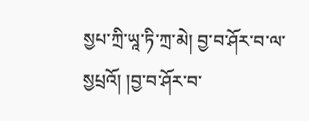སྱཔ་ཀྲི་ཡཱ་ཏི་ཀྲ་མེ། བྱ་བ་ཤོར་བ་ལ་སྱཔྲའོ། །བྱ་བ་ཤོར་བ་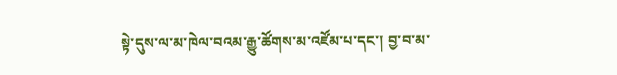སྟེ་དུས་ལ་མ་ཁེལ་བའམ་རྒྱུ་ཚོགས་མ་འཛོམ་པ་དང་། བྱ་བ་མ་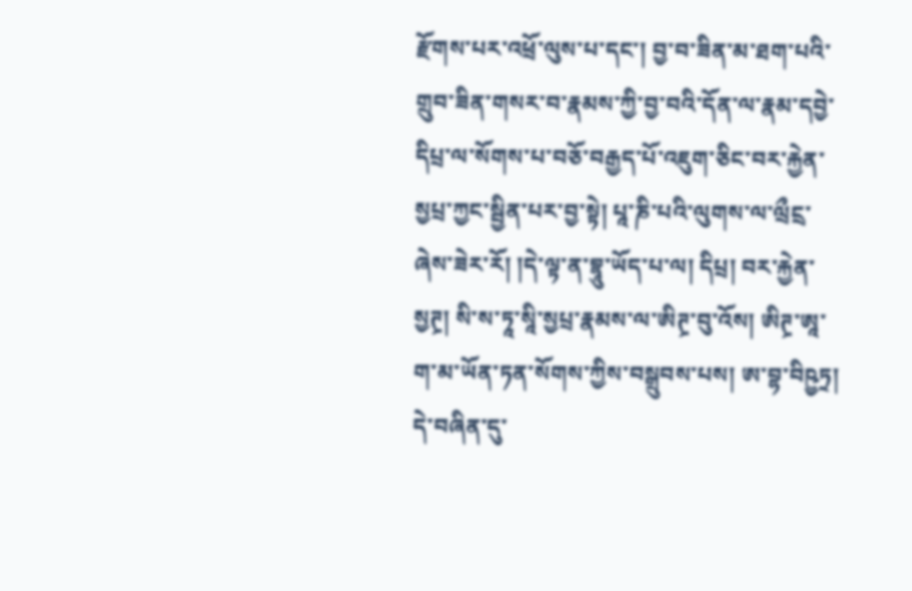རྫོགས་པར་འཕྲོ་ལུས་པ་དང་། བྱ་བ་ཟིན་མ་ཐག་པའི་གྲུབ་ཟིན་གསར་བ་རྣམས་ཀྱི་བྱ་བའི་དོན་ལ་རྣམ་དབྱེ་དིཔྲ་ལ་སོགས་པ་བཅོ་བརྒྱད་པོ་འཇུག་ཅིང་བར་རྐྱེན་སྱཔྲ་ཀྱང་སྦྱིན་པར་བྱ་སྟེ། པཱ་ཎི་པའི་ལུགས་ལ་ལྲྀངྲ་ཞེས་ཟེར་རོ། །དེ་ལྟ་ན་བྷཱུ་ཡོད་པ་ལ། དིཔྲ། བར་རྐྱེན་སྱཊྲ། སི་ས་ཏཱ་སཱི་སྱཔྲ་རྣམས་ལ་ཨིཊྲ་བུ་འོས། ཨིཊྲ་ཨཱ་ག་མ་ཡོན་ཏན་སོགས་ཀྱིས་བསྒྲུབས་པས། ཨ་བྷ་བིཥྱཏྲ། དེ་བཞིན་དུ་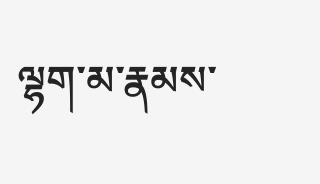ལྷག་མ་རྣམས་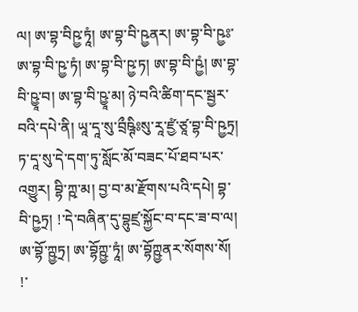ལ། ཨ་བྷ་བིཥྱ་ཏཱཾ། ཨ་བྷ་བི་ཥྱནར། ཨ་བྷ་བི་ཥྱཿ་ཨ་བྷ་བི་ཥྱ་ཏཾ། ཨ་བྷ་བི་ཥྱ་ཏ། ཨ་བྷ་བི་ཥྱཾ། ཨ་བྷ་བི་ཥྱཱ་བ། ཨ་བྷ་བི་ཥྱཱ་མ། ཉེ་བའི་ཚིག་དང་སྦྱར་བའི་དཔེ་ནི། ཡཱ་དཱ་སུ་བྲྀཥྚིཿསུ་རཱ་ཛྱཾ་ཙཱ་བྷ་བི་ཥྱཏྲ། ཏ་དཱ་སུ་དེ་དག་ཏུ་སློང་མོ་བཟང་པོ་ཐབ་པར་འགྱུར། བྷི་ཀྵ་མ། བྱ་བ་མ་རྫོགས་པའི་དཔེ། བྷ་བི་ཥྱཏྲ། !་དེ་བཞིན་དུ་བྷུཛྲ་སྐྱོང་བ་དང་ཟ་བ་ལ། ཨ་བྷོ་ཀྵྱཏྲ། ཨ་བྷོཀྵྱ་ཏཱཾ། ཨ་བྷོཀྵྱནར་སོགས་སོ། !་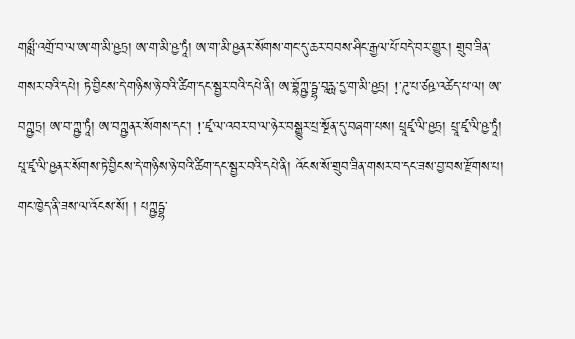གམླྀ་འགྲོ་བ་ལ་ཨ་ག་མི་ཥྱཏྲ། ཨ་ག་མི་ཥྱ་ཏཱཾ། ཨ་ག་མི་ཥྱནར་སོགས་གང་དུ་ཆར་བབས་ཤིང་རྒྱལ་པོ་བདེ་བར་གྱུར། གྲུབ་ཟིན་གསར་བའི་དཔེ། ཏེ་བྱིངས་དེ་གཉིས་ཉེ་བའི་ཚིག་དང་སྦྱར་བའི་དཔེ་ནི། ཨ་བྷོཀྵྱ་དྦྷ་བཱརྻ་དྱ་ག་མི་ཥྱཏྲ། !་ཌུ་པ་ཙཥྲ་འཚེད་པ་ལ། ཨ་བཀྵྱཏྲ། ཨ་བ་ཀྵྱ་ཏཱཾ། ཨ་བཀྵྱནར་སོགས་དང་། !་ཛྭ་ལ་འབར་བ་ལ་ཉེར་བསྒྱུར་པྲ་སྔོན་དུ་བཞག་པས། པྲཱཛྭ་ལི་ཥྱཏྲ། པྲཱ་ཛྭ་ལི་ཥྱ་ཏཱཾ། པཱ་ཛྭ་ལི་ཥྱནར་སོགས་ཏེ་བྱིངས་དེ་གཉིས་ཉེ་བའི་ཚིག་དང་སྦྱར་བའི་དཔེ་ནི། འོངས་སོ་གྲུབ་ཟིན་གསར་བ་དང་ཟས་བྱ་བས་རྫོགས་པ། གང་ཁྱེད་ནི་ཟས་ལ་འོངས་སོ། ། པཀྵྱདྦྷ་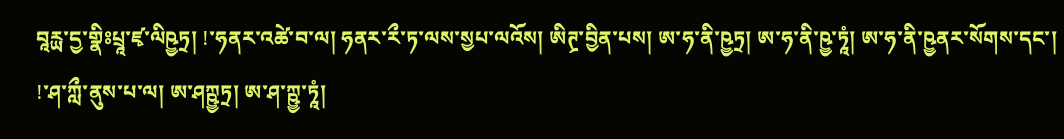བཱརྻ་དྱ་གྣིཿཔྲཱ་ཛྭ་ལིཥྱཏྲ། !་ཧནར་འཚེ་བ་ལ། ཧནར་རྀ་ཏ་ལས་སྱཔ་ལའོས། ཨིཊྲ་བྱིན་པས། ཨ་ཧ་ནི་ཥྱཏྲ། ཨ་ཧ་ནི་ཥྱ་ཏཱཾ། ཨ་ཧ་ནི་ཥྱནར་སོགས་དང་། !་ཤ་ཀླྀ་ནུས་པ་ལ། ཨ་ཤཀྵྱཏྲ། ཨ་ཤ་ཀྵྱ་ཏཱཾ།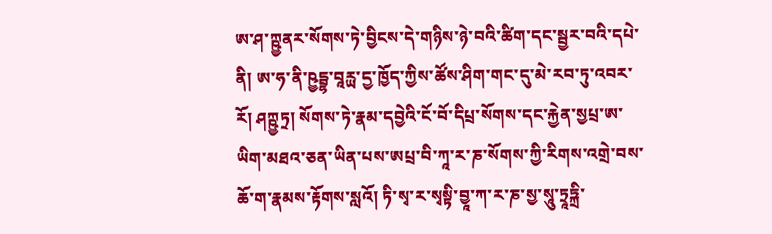ཨ་ཤ་ཀྵྱནར་སོགས་ཏེ་བྱིངས་དེ་གཉིས་ཉེ་བའི་ཚིག་དང་སྦྱར་བའི་དཔེ་ནི། ཨ་ཧ་ནི་ཥྱདྦྷ་བཱརྻ་དྱ་ཁྱོད་ཀྱིས་ཚོས་ཤིག་གང་དུ་མེ་རབ་ཏུ་འབར་རོ། ཤཀྵྱཏྲ། སོགས་ཏེ་རྣམ་དབྱེའི་ངོ་བོ་དིཔྲ་སོགས་དང་རྐྱེན་སྱཔྲ་ཨ་ཡིག་མཐའ་ཅན་ཡིན་པས་ཨཔྲ་བི་ཀཱ་ར་ཎ་སོགས་ཀྱི་རིགས་འགྲེ་བས་ཆོ་ག་རྣམས་རྟོགས་སླའོ། ཏི་སྭ་ར་སྭསྟི་བྱཱ་ཀ་ར་ཎ་སྱ་སཱུ་ཏྲཱཏྐྲི་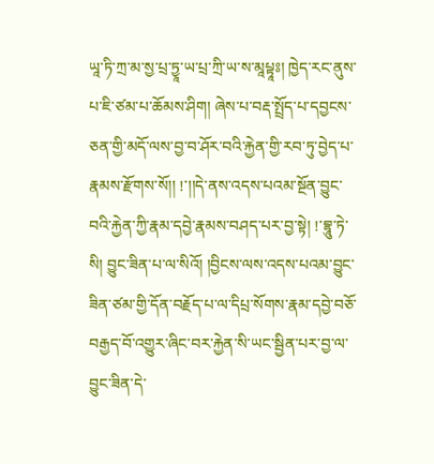ཡཱ་ཏི་ཀྲ་མ་སྱ་པྲ་ཏྱཱ་ཡ་པྲ་ཀྲི་ཡ་ས་མཱཔྟཱཿ། ཁྱེད་རང་ནུས་པ་ཇི་ཙམ་པ་ཆོམས་ཤིག། ཞེས་པ་བརྡ་སྤྲོད་པ་དབྱངས་ཅན་གྱི་མདོ་ལས་བྱ་བ་ཤོར་བའི་རྐྱེན་གྱི་རབ་ཏུ་བྱེད་པ་རྣམས་རྫོགས་སོ།། !་།།དེ་ནས་འདས་པའམ་སྔོན་བྱུང་བའི་རྐྱེན་ཀྱི་རྣམ་དབྱེ་རྣམས་བཤད་པར་བྱ་སྟེ། !་བྷཱུ་ཏེ་སི། བྱུང་ཟིན་པ་ལ་སིའོ། །བྱིངས་ལས་འདས་པའམ་བྱུང་ཟིན་ཙམ་གྱི་དོན་བརྗོད་པ་ལ་དིཔྲ་སོགས་རྣམ་དབྱེ་བཅོ་བརྒྱད་བོ་འགྱུར་ཞིང་བར་རྐྱེན་སི་ཡང་སྦྱིན་པར་བྱ་ལ་བྱུང་ཟིན་དེ་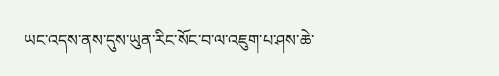ཡང་འདས་ནས་དུས་ཡུན་རིང་སོང་བ་ལ་འཇུག་པ་ཤས་ཆེ་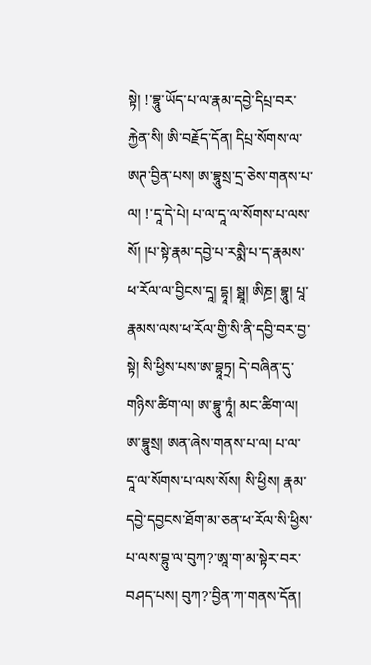སྟེ། !་བྷཱུ་ཡོད་པ་ལ་རྣམ་དབྱེ་དིཔྲ་བར་རྐྱེན་སི། ཨི་བརྗོད་དོན། དིཔྲ་སོགས་ལ་ཨཊ་བྱིན་པས། ཨ་བྷཱུསྲ་དྲ་ཅེས་གནས་པ་ལ། !་དཱ་དེ་པེ། པ་ལ་དཱ་ལ་སོགས་པ་ལས་སོ། །པ་སྟེ་རྣམ་དབྱེ་པ་རསྨཻ་པ་ད་རྣམས་ཕ་རོལ་ལ་བྱིངས་དཱ། དྷཱ། སྠཱ། ཨིཎྲ། བྷཱུ། པཱ་རྣམས་ལས་ཕ་རོལ་གྱི་སི་ནི་དབྱི་བར་བྱ་སྟེ། སི་ཕྱིས་པས་ཨ་བྷཱཏྲ། དེ་བཞིན་དུ་གཉིས་ཚིག་ལ། ཨ་བྷཱུ་ཏཱཾ། མང་ཚིག་ལ། ཨ་བྷཱུསྲ། ཨན་ཞེས་གནས་པ་ལ། པ་ལ་དཱ་ལ་སོགས་པ་ལས་སོས། སི་ཕྱིས། རྣམ་དབྱེ་དབྱངས་ཐོག་མ་ཅན་ཕ་རོལ་སི་ཕྱིས་པ་ལས་བྷུ་ལ་བུཀ?་ཨཱ་ག་མ་སྟེར་བར་བཤད་པས། བུཀ?་བྱིན་ཀ་གནས་དོན།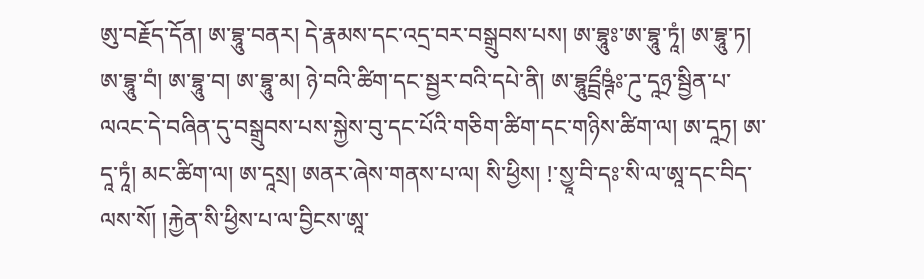ཨུ་བརྗོད་དོན། ཨ་བྷཱུ་བནར། དེ་རྣམས་དང་འདྲ་བར་བསྒྲུབས་པས། ཨ་བྷཱུཿ་ཨ་བྷཱུ་ཏཱཾ། ཨ་བྷཱུ་ཏ། ཨ་བྷཱུ་བཾ། ཨ་བྷཱུ་བ། ཨ་བྷཱུ་མ། ཉེ་བའི་ཚིག་དང་སྦྱར་བའི་དཔེ་ནི། ཨ་བྷཱུངྦྲྀཥྚཾཿ་ཌུ་དཱཉྲ་སྦྱིན་པ་ལའང་དེ་བཞིན་དུ་བསྒྲུབས་པས་སྐྱེས་བུ་དང་པོའི་གཅིག་ཚིག་དང་གཉིས་ཚིག་ལ། ཨ་དཱཏྲ། ཨ་དཱ་ཏཱཾ། མང་ཚིག་ལ། ཨ་དཱསྲ། ཨནར་ཞེས་གནས་པ་ལ། སི་ཕྱིས། !་སྱཱ་བི་དཿ་སི་ལ་ཨཱ་དང་བིད་ལས་སོ། །རྐྱེན་སི་ཕྱིས་པ་ལ་བྱིངས་ཨཱ་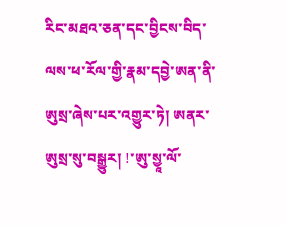རིང་མཐའ་ཅན་དང་བྱིངས་བིད་ལས་ཕ་རོལ་གྱི་རྣམ་དབྱེ་ཨན་ནི་ཨུསྲ་ཞེས་པར་འགྱུར་ཏེ། ཨནར་ཨུསྲ་སུ་བསྒྱུར། !་ཨུ་སྱཱ་ལོ་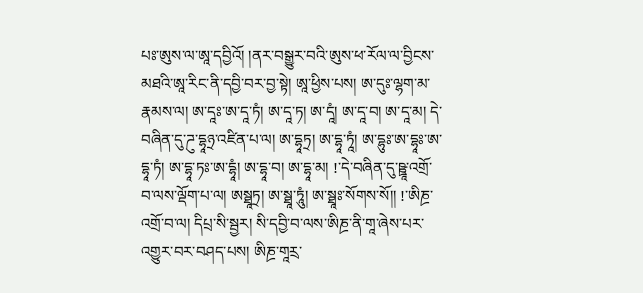པཿ་ཨུས་ལ་ཨཱ་དབྱིའོ། །ནར་བསྒྱུར་བའི་ཨུས་ཕ་རོལ་ལ་བྱིངས་མཐའི་ཨཱ་རིང་ནི་དབྱི་བར་བྱ་སྟེ། ཨཱ་ཕྱིས་པས། ཨ་དུཿ་ལྷག་མ་རྣམས་ལ། ཨ་དཱཿ་ཨ་དཱ་ཏཾ། ཨ་དཱ་ཏ། ཨ་དཱཾ། ཨ་དཱ་བ། ཨ་དཱ་མ། དེ་བཞིན་དུ་ཌུ་དྷཱཉྲ་འཛིན་པ་ལ། ཨ་དྷཱཏྲ། ཨ་དྷཱ་ཏཱཾ། ཨ་དྷུཿ་ཨ་དྷཱཿ་ཨ་དྷཱ་ཏཾ། ཨ་དྷཱ་ཏཿ་ཨ་དྷཱཾ། ཨ་དྷཱ་བ། ཨ་དྷཱ་མ། !་དེ་བཞིན་དུ་ཥྛཱ་འགྲོ་བ་ལས་ལྡོག་པ་ལ། ཨསྠཱཏྲ། ཨ་སྠཱ་ཏཱུཾ། ཨ་སྠཱཿ་སོགས་སོ།། !་ཨིཎྲ་འགྲོ་བ་ལ། དིཔྲ་སི་སྦྱར། སི་དབྱི་བ་ལས་ཨིཎྲ་ནི་གཱ་ཞེས་པར་འགྱུར་བར་བཤད་པས། ཨིཎྲ་གཱརྲ་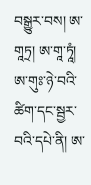བསྒྱུར་བས། ཨ་གཱཏྲ། ཨ་གཱ་ཏཱཾ། ཨ་གུཿ་ཉེ་བའི་ཚིག་དང་སྦྱར་བའི་དཔེ་ནི། ཨ་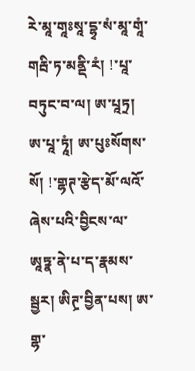རེ་མཱ་གཱཿསཱ་དྷྭ་སཾ་མཱ་གཱཾ་གརྦི་ཏ་མནྡི་རཾ། !་པཱ་བཏུང་བ་ལ། ཨ་པཱཏྲ། ཨ་པཱ་ཏཱཾ། ཨ་པུཿསོགས་སོ། !་གྷཊ་རྩེད་མོ་ལའོ་ཞེས་པའི་བྱིངས་ལ་ཨཱཏྣ་ནེ་པ་ད་རྣམས་སྦྱར། ཨིཊྲ་བྱིན་པས། ཨ་གྷ་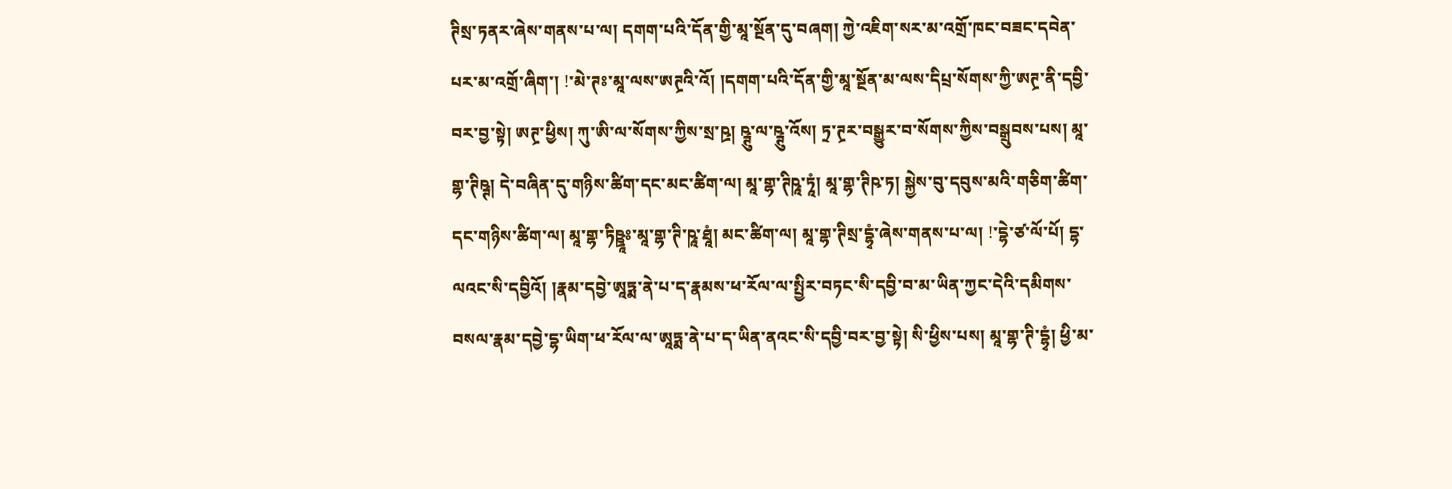ཊིསྲ་ཏནར་ཞེས་གནས་པ་ལ། དགག་པའི་དོན་གྱི་མཱ་སྔོན་དུ་བཞག། ཀྱེ་འཇིག་སར་མ་འགྲོ་ཁང་བཟང་དབེན་པར་མ་འགྲོ་ཞིག་། !་མེ་ཊཿ་མཱ་ལས་ཨཊྲའི་འོ། །དགག་པའི་དོན་གྱི་མཱ་སྔོན་མ་ལས་དིཔྲ་སོགས་ཀྱི་ཨཊྲ་ནི་དབྱི་བར་བྱ་སྟེ། ཨཊྲ་ཕྱིས། ཀུ་ཨི་ལ་སོགས་ཀྱིས་སྲ་ཥྲ། ཥྚུ་ལ་ཥྚུ་འོས། ཏྲ་ཊྲར་བསྒྱུར་བ་སོགས་ཀྱིས་བསྒྲུབས་པས། མཱ་གྷ་ཊིཥྚ། དེ་བཞིན་དུ་གཉིས་ཚིག་དང་མང་ཚིག་ལ། མཱ་གྷ་ཊིཥཱ་ཏཱཾ། མཱ་གྷ་ཊིཥ་ཏ། སྐྱེས་བུ་དབུས་མའི་གཅིག་ཚིག་དང་གཉིས་ཚིག་ལ། མཱ་གྷ་ཏིཥྛཱཿ་མཱ་གྷ་ཊི་ཥཱ་ཐཱཾ། མང་ཚིག་ལ། མཱ་གྷ་ཊིསྲ་དྷྭཾ་ཞེས་གནས་པ་ལ། !་དྷེ་ཙ་ལོ་པོ། དྷ་ལའང་སི་དབྱིའོ། །རྣམ་དབྱེ་ཨཱཏྨ་ནེ་པ་ད་རྣམས་ཕ་རོལ་ལ་སྤྱིར་བཏང་སི་དབྱི་བ་མ་ཡིན་ཀྱང་དེའི་དམིགས་བསལ་རྣམ་དབྱེ་དྷ་ཡིག་ཕ་རོལ་ལ་ཨཱཏྨ་ནེ་པ་ད་ཡིན་ནའང་སི་དབྱི་བར་བྱ་སྟེ། སི་ཕྱིས་པས། མཱ་གྷ་ཊི་དྷྭཾ། ཕྱི་མ་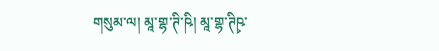གསུམ་ལ། མཱ་གྷ་ཊི་ཥི། མཱ་གྷ་ཊིཥྭ་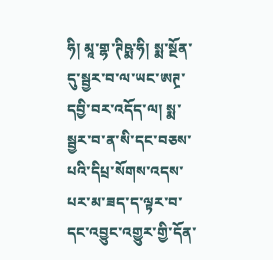ཧི། མཱ་གྷ་ཊིཥྨ་ཧི། སྨ་སྔོན་དུ་སྦྱར་བ་ལ་ཡང་ཨཊྲ་དབྱི་བར་འདོད་ལ། སྨ་སྦྱར་བ་ན་སི་དང་བཅས་པའི་དིཔྲ་སོགས་འདས་པར་མ་ཟད་ད་ལྟར་བ་དང་འབྱུང་འགྱུར་གྱི་དོན་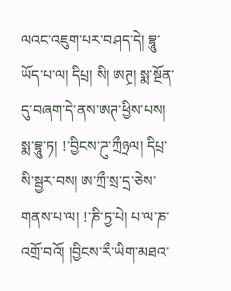ལའང་འཇུག་པར་བཤད་དེ། བྷཱུ་ཡོད་པ་ལ། དིཔྲ། སི། ཨཊྲ། སྨ་སྔོན་དུ་བཞག་དེ་ནས་ཨཊ་ཕྱིས་པས། སྨ་བྷཱུ་ཏ། !་བྱིངས་ཌུ་ཀྲྀཉྲལ། དིཔྲ་སི་སྦྱར་བས། ཨ་ཀྲྀ་སྲ་དྲ་ཅེས་གནས་པ་ལ། !་ཎི་ཏྱ་པེ། པ་ལ་ཎ་འགྲོ་བའོ། །བྱིངས་རྀ་ཡིག་མཐའ་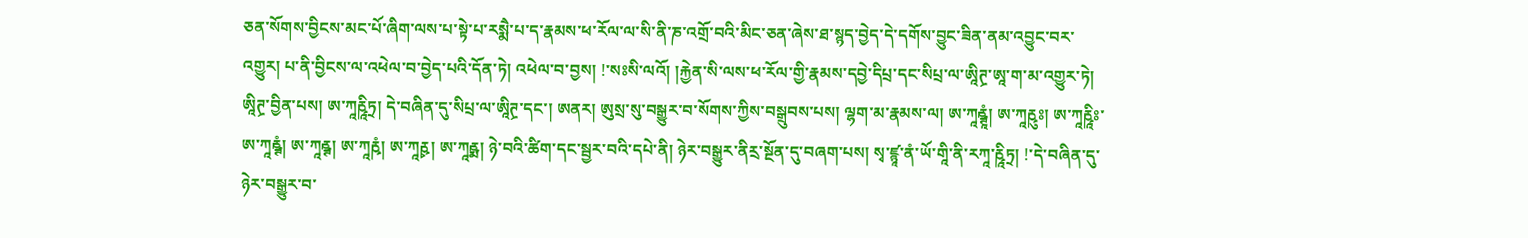ཅན་སོགས་བྱིངས་མང་པོ་ཞིག་ལས་པ་སྟེ་པ་རསྨཻ་པ་ད་རྣམས་ཕ་རོལ་ལ་སི་ནི་ཎ་འགྲོ་བའི་མིང་ཅན་ཞེས་ཐ་སྙད་བྱེད་དེ་དགོས་བྱུང་ཟིན་ནམ་འབྱུང་བར་འགྱུར། པ་ནི་བྱིངས་ལ་འཕེལ་བ་བྱེད་པའི་དོན་ཏེ། འཕེལ་བ་བྱས། !་སཿསི་ལའོ། །རྐྱེན་སི་ལས་ཕ་རོལ་གྱི་རྣམས་དབྱེ་དིཔྲ་དང་སིཔྲ་ལ་ཨཱིཊྲ་ཨཱ་ག་མ་འགྱུར་ཏེ། ཨཱིཊྲ་བྱིན་པས། ཨ་ཀཱརྵཱིཏྲ། དེ་བཞིན་དུ་སིཔྲ་ལ་ཨཱིཊྲ་དང་། ཨནར། ཨུསྲ་སུ་བསྒྱུར་བ་སོགས་ཀྱིས་བསྒྲུབས་པས། ལྷག་མ་རྣམས་ལ། ཨ་ཀཱརྵྚཱཾ། ཨ་ཀཱརྵུཿ། ཨ་ཀཱརྵཱིཿ་ཨ་ཀཱརྵྚཾ། ཨ་ཀཱརྵྚ། ཨ་ཀཱརྵཾ། ཨ་ཀཱརྵྭ། ཨ་ཀཱརྵྨ། ཉེ་བའི་ཚིག་དང་སྦྱར་བའི་དཔེ་ནི། ཉེར་བསྒྱུར་ནིརྲ་སྔོན་དུ་བཞག་པས། སྭ་ཛྙཱ་ནཾ་ཡོ་གཱི་ནི་རཀཱ་རྵཱིཏྲ། !་དེ་བཞིན་དུ་ཉེར་བསྒྱུར་བ་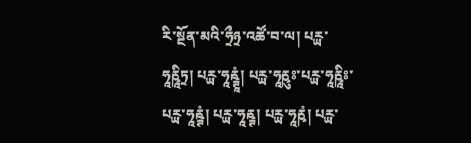རི་སྔོན་མའི་ཧྲྀཉྲ་འཚོ་བ་ལ། པཪྻ་ཧཱརྵཱིཏྲ། པཪྻ་ཧཱརྵྚཱཾ། པཪྻ་ཧཱརྵུཿ་པཪྻ་ཧཱརྵཱིཿ་པཪྻ་ཧཱརྵྚཾ། པཪྻ་ཧཱརྵྚ། པཪྻ་ཧཱརྵཾ། པཪྻ་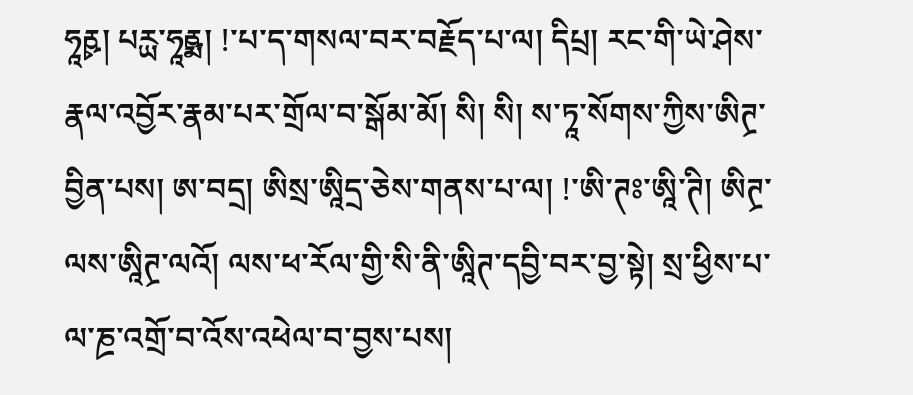ཧཱརྵྭ། པཪྻ་ཧཱརྵྨ། !་པ་ད་གསལ་བར་བརྗོད་པ་ལ། དིཔྲ། རང་གི་ཡེ་ཤེས་རྣལ་འབྱོར་རྣམ་པར་གྲོལ་བ་སྒོམ་མོ། སི། སི། ས་ཏཱ་སོགས་ཀྱིས་ཨིཊྲ་བྱིན་པས། ཨ་བདྲ། ཨིསྲ་ཨཱིདྲ་ཅེས་གནས་པ་ལ། !་ཨི་ཊཿ་ཨཱི་ཊི། ཨིཊྲ་ལས་ཨཱིཊྲ་ལའོ། ལས་ཕ་རོལ་གྱི་སི་ནི་ཨཱིཊ་དབྱི་བར་བྱ་སྟེ། སྲ་ཕྱིས་པ་ལ་ཎྲ་འགྲོ་བ་འོས་འཕེལ་བ་བྱས་པས།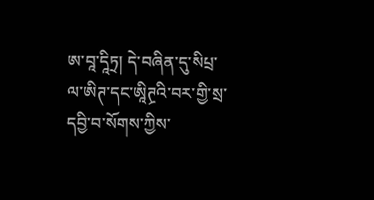ཨ་བཱ་དཱིཏྲ། དེ་བཞིན་དུ་སིཔྲ་ལ་ཨིཊ་དང་ཨཱིཊྲའི་བར་གྱི་སྲ་དབྱི་བ་སོགས་ཀྱིས་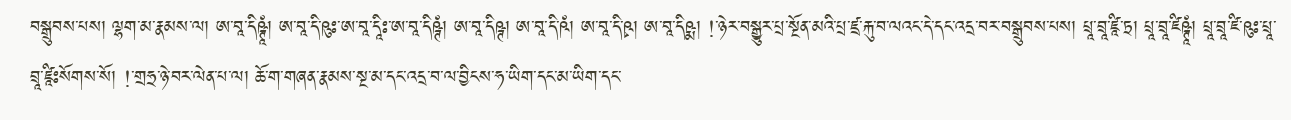བསྒྲུབས་པས། ལྷག་མ་རྣམས་ལ། ཨ་བཱ་དིཥྚཱཾ། ཨ་བཱ་དི་ཥུཿ་ཨ་བཱ་དཱིཿ་ཨ་བཱ་དིཥྚཾ། ཨ་བཱ་དིཥྚ། ཨ་བཱ་དི་ཥཾ། ཨ་བཱ་དི་ཥྭ། ཨ་བཱ་དིཥྨ། !་ཉེར་བསྒྱུར་པྲ་སྔོན་མའི་པྲ་ཛྲ་རྐུ་བ་ལའང་དེ་དང་འདྲ་བར་བསྒྲུབས་པས། པྲཱ་བྲཱ་ཛཱི་ཏྲ། པྲཱ་བྲཱ་ཛིཥྚཱཾ། པྲཱ་བྲཱ་ཛི་ཥུཿ་པྲཱ་བྲཱ་ཛཱིཿསོགས་སོ། !་གྲཧྲ་ཉེ་བར་ལེན་པ་ལ། ཆོ་ག་གཞན་རྣམས་སྔ་མ་དང་འདྲ་བ་ལ་བྱིངས་ཧ་ཡིག་དང་མ་ཡིག་དང་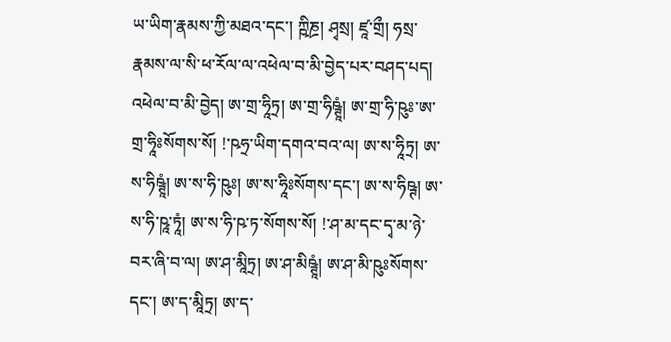ཡ་ཡིག་རྣམས་ཀྱི་མཐའ་དང་། ཀྵིཎྲ། ཤྭསྲ། ཛཱ་གྲྀ། ཧསྲ་རྣམས་ལ་སི་ཕ་རོལ་ལ་འཕེལ་བ་མི་བྱེད་པར་བཤད་པད། འཕེལ་བ་མི་བྱེད། ཨ་གྲ་ཧཱིཏྲ། ཨ་གྲ་ཧིཥྚཱཾ། ཨ་གྲ་ཧི་ཥུཿ་ཨ་གྲ་ཧཱིཿསོགས་སོ། !་ཥཧྲ་ཡིག་དགའ་བའ་ལ། ཨ་ས་ཧཱིཏྲ། ཨ་ས་ཧིཥྚཱཾ། ཨ་ས་ཧི་ཥུཿ། ཨ་ས་ཧཱིཿསོགས་དང་། ཨ་ས་ཧིཥྚ། ཨ་ས་ཧི་ཥཱ་ཏཱཾ། ཨ་ས་ཧི་ཥ་ཏ་སོགས་སོ། !་ཤ་མ་དང་དྭ་མ་ཉེ་བར་ཞི་བ་ལ། ཨ་ཤ་མཱིཏྲ། ཨ་ཤ་མིཥྚཱཾ། ཨ་ཤ་མི་ཥུཿསོགས་དང་། ཨ་ད་མཱིཏྲ། ཨ་ད་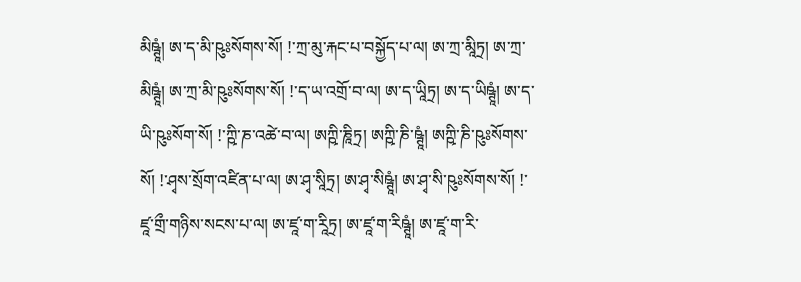མིཥྚཱཾ། ཨ་ད་མི་ཥུཿསོགས་སོ། !་ཀྲ་མུ་རྐང་པ་བསྐྱོད་པ་ལ། ཨ་ཀྲ་མཱིཏྲ། ཨ་ཀྲ་མིཥྚཱཾ། ཨ་ཀྲ་མི་ཥུཿསོགས་སོ། !་ད་ཡ་འགྲོ་བ་ལ། ཨ་ད་ཡཱིཏྲ། ཨ་ད་ཡིཥྚཱཾ། ཨ་ད་ཡི་ཥུཿསོག་སོ། !་ཀྵི་ཎ་འཚེ་བ་ལ། ཨཀྵི་ཎཱིཏྲ། ཨཀྵི་ཎི་ཥྚཱཾ། ཨཀྵི་ཎི་ཥུཿསོགས་སོ། !་ཤྭས་སྲོག་འཛིན་པ་ལ། ཨ་ཤྭ་སཱིཏྲ། ཨ་ཤྭ་སིཥྚཱཾ། ཨ་ཤྭ་སི་ཥུཿསོགས་སོ། !་ཛཱ་གྲྀ་གཉིས་སངས་པ་ལ། ཨ་ཛཱ་ག་རཱིཏྲ། ཨ་ཛཱ་ག་རིཥྚཱཾ། ཨ་ཛཱ་ག་རི་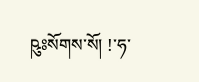ཥུཿསོགས་སོ། !་ཧ་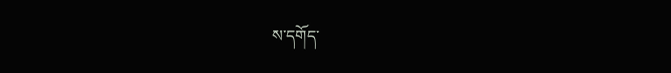ས་དགོད་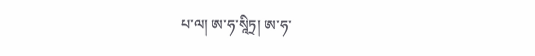པ་ལ། ཨ་ཧ་སཱིཏྲ། ཨ་ཧ་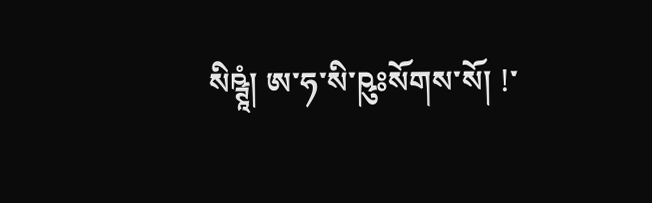སིཥྚཱཾ། ཨ་ཧ་སི་ཥུཿསོགས་སོ། !་